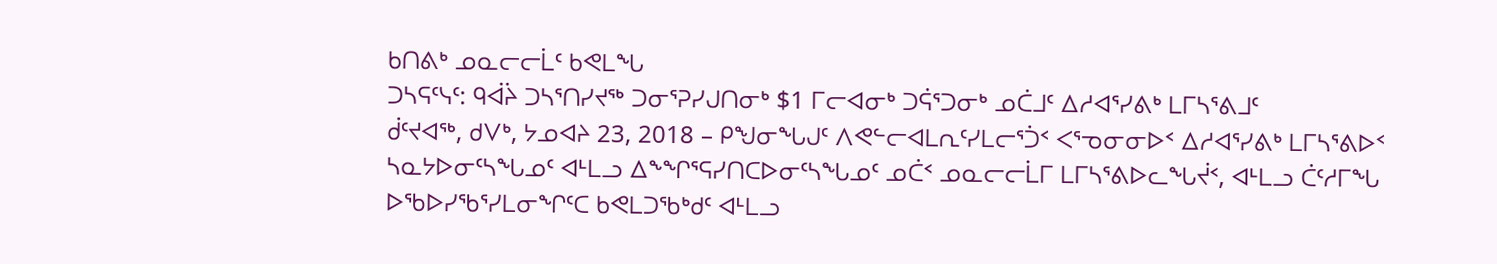ᑲᑎᕕᒃ ᓄᓇᓕᓕᒫᑦ ᑲᕙᒪᖓ
ᑐᓴᕋᑦᓭᑦ: ᑫᐋᔩ ᑐᓴᕐᑎᓯᔪᖅ ᑐᓂᕐᕈᓯᒍᑎᓂᒃ $1 ᒥᓕᐊᓂᒃ ᑐᕌᕐᑐᓂᒃ ᓄᑖᒧᑦ ᐃᓱᐊᕐᓯᕕᒃ ᒪᒥᓴᕐᕕᒧᑦ
ᑰᑦᔪᐊᖅ, ᑯᐯᒃ, ᔭᓄᐊᔨ 23, 2018 – ᑭᖑᓂᖓᒍᑦ ᐱᕙᓪᓕᐊᒪᕆᑦᓯᒪᓕᕐᑑᑉ ᐸᕐᓀᓂᓂᐅᑉ ᐃᓱᐊᕐᓯᕕᒃ ᒪᒥᓴᕐᕕᐅᑉ ᓴᓇᔭᐅᓂᑦᓴᖓᓄᑦ ᐊᒻᒪᓗ ᐃᖕᖏᕐᕋᓯᑎᑕᐅᓂᑦᓴᖓᓄᑦ ᓄᑖᑉ ᓄᓇᓕᓕᒫᒥ ᒪᒥᓴᕐᕕᐅᓚᖓᔫᑉ, ᐊᒻᒪᓗ ᑖᑦᓱᒥᖓ ᐅᖃᐅᓯᖃᕐᓯᒪᓂᖏᑦᑕ ᑲᕙᒪᑐᖃᒃᑯᑦ ᐊᒻᒪᓗ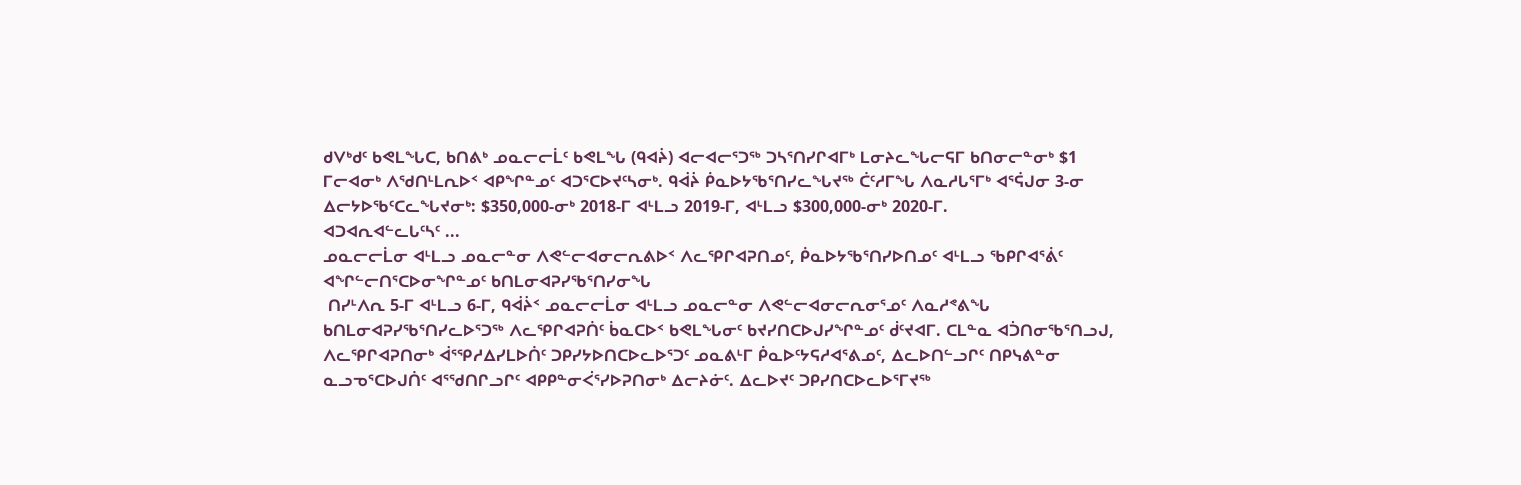ᑯᐯᒃᑯᑦ ᑲᕙᒪᖓᑕ, ᑲᑎᕕᒃ ᓄᓇᓕᓕᒫᑦ ᑲᕙᒪᖓ (ᑫᐊᔩ) ᐊᓕᐊᓕᕐᑐᖅ ᑐᓴᕐᑎᓯᒋᐊᒥᒃ ᒪᓂᔨᓚᖓᓕᕋᒥ ᑲᑎᓂᓕᓐᓂᒃ $1 ᒥᓕᐊᓂᒃ ᐱᖁᑎᒻᒪᕆᐅᑉ ᐊᑭᖏᓐᓄᑦ ᐊᑐᕐᑕᐅᔪᑦᓴᓂᒃ. ᑫᐋᔩ ᑮᓇᐅᔭᖃᕐᑎᓯᓚᖓᔪᖅ ᑖᑦᓱᒥᖓ ᐱᓇᓱᒐᕐᒥᒃ ᐊᕐᕌᒍᓂ 3-ᓂ ᐃᓕᔭᐅᖃᑦᑕᓚᖓᔪᓂᒃ: $350,000-ᓂᒃ 2018-ᒥ ᐊᒻᒪᓗ 2019-ᒥ, ᐊᒻᒪᓗ $300,000-ᓂᒃ 2020-ᒥ.
ᐊᑐᐊᕆᐊᓪᓚᒐᑦᓴᑦ ...
ᓄᓇᓕᓕᒫᓂ ᐊᒻᒪᓗ ᓄᓇᓕᓐᓂ ᐱᕙᓪᓕᐊᓂᓕᕆᕕᐅᑉ ᐱᓚᕿᒋᐊᕈᑎᓄᑦ, ᑮᓇᐅᔭᖃᕐᑎᓯᐅᑎᓄᑦ ᐊᒻᒪᓗ ᖃᑭᒋᐊᕐᕖᑦ ᐊᖏᓪᓕᑎᕐᑕᐅᓂᖏᓐᓄᑦ ᑲᑎᒪᓂᐊᕈᓯᖃᕐᑎᓯᓂᖓ
 ᑎᓯᒻᐱᕆ 5-ᒥ ᐊᒻᒪᓗ 6-ᒥ, ᑫᐋᔩᑉ ᓄᓇᓕᓕᒫᓂ ᐊᒻᒪᓗ ᓄᓇᓕᓐᓂ ᐱᕙᓪᓕᐊᓂᓕᕆᓂᕐᓄᑦ ᐱᓇᓱᕝᕕᖓ ᑲᑎᒪᓂᐊᕈᓯᖃᕐᑎᓯᓚᐅᕐᑐᖅ ᐱᓚᕿᒋᐊᕈᑏᑦ ᑳᓇᑕᐅᑉ ᑲᕙᒪᖓᓂᑦ ᑲᔪᓯᑎᑕᐅᒍᓯᖏᓐᓄᑦ ᑰᑦᔪᐊᒥ. ᑕᒪᓐᓇ ᐊᑑᑎᓂᖃᕐᑎᓗᒍ, ᐱᓚᕿᒋᐊᕈᑎᓂᒃ ᐋᕐᕿᓱᐃᓯᒪᐅᑏᑦ ᑐᑭᓯᔭᐅᑎᑕᐅᓚᐅᕐᑐᑦ ᓄᓇᕕᒻᒥ ᑮᓇᐅᑦᔭᕋᓱᐊᕐᕕᓄᑦ, ᐃᓚᐅᑎᓪᓗᒋᑦ ᑎᑭᓭᕕᓐᓂ ᓇᓗᓀᕐᑕᐅᒍᑏᑦ ᐊᕐᖁᑎᒋᓗᒋᑦ ᐊᑭᑭᓐᓂᐹᕐᓯᐅᕈᑎᓂᒃ ᐃᓕᔨᓃᑦ. ᐃᓚᐅᔪᑦ ᑐᑭᓯᑎᑕᐅᓚᐅᕐᒥᔪᖅ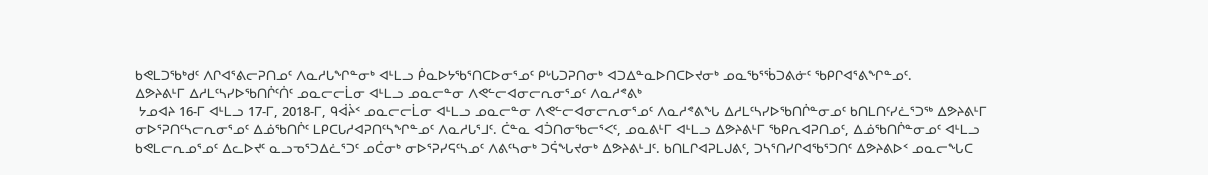ᑲᕙᒪᑐᖃᒃᑯᑦ ᐱᒋᐊᕐᕕᓕᕈᑎᓄᑦ ᐱᓇᓱᒐᖏᓐᓂᒃ ᐊᒻᒪᓗ ᑮᓇᐅᔭᖃᕐᑎᑕᐅᓂᕐᓄᑦ ᑭᒡᒐᑐᕈᑎᓂᒃ ᐊᑐᐃᓐᓇᐅᑎᑕᐅᔪᓂᒃ ᓄᓇᖃᕐᖄᑐᕕᓃᑦ ᖃᑭᒋᐊᕐᕕᖏᓐᓄᑦ.
ᐃᕗᔨᕕᒻᒥ ᐃᓱᒪᑦᓴᓯᐅᖃᑎᒌᑦᑏᑦ ᓄᓇᓕᓕᒫᓂ ᐊᒻᒪᓗ ᓄᓇᓕᓐᓂ ᐱᕙᓪᓕᐊᓂᓕᕆᓂᕐᓄᑦ ᐱᓇᓱᕝᕕᒃ
 ᔭᓄᐊᔨ 16-ᒥ ᐊᒻᒪᓗ 17-ᒥ, 2018-ᒥ, ᑫᐋᔩᑉ ᓄᓇᓕᓕᒫᓂ ᐊᒻᒪᓗ ᓄᓇᓕᓐᓂ ᐱᕙᓪᓕᐊᓂᓕᕆᓂᕐᓄᑦ ᐱᓇᓱᕝᕕᖓ ᐃᓱᒪᑦᓴᓯᐅᖃᑎᒌᓐᓂᓄᑦ ᑲᑎᒪᑎᑦᓯᓛᕐᑐᖅ ᐃᕗᔨᕕᒻᒥ ᓂᐅᕐᕈᑎᑦᓴᓕᕆᓂᕐᓄᑦ ᐃᓅᖃᑎᒌᑦ ᒪᑭᑕᒐᓱᐊᕈᑎᑦᓴᖏᓐᓄᑦ ᐱᓇᓱᒐᕐᒧᑦ. ᑖᓐᓇ ᐊᑑᑎᓂᖃᓕᕐᐸᑦ, ᓄᓇᕕᒻᒥ ᐊᒻᒪᓗ ᐃᕗᔨᕕᒻᒥ ᖃᑭᕆᐊᕈᑎᓄᑦ, ᐃᓅᖃᑎᒌᓐᓂᓄᑦ ᐊᒻᒪᓗ ᑲᕙᒪᓕᕆᓄᕐᓄᑦ ᐃᓚᐅᔪᑦ ᓇᓗᓀᕐᑐᐃᓛᕐᑐᑦ ᓄᑖᓂᒃ ᓂᐅᕐᕈᓯᕋᑦᓴᓄᑦ ᐱᕕᑦᓴᓂᒃ ᑐᕌᖓᔪᓂᒃ ᐃᕗᔨᕕᒻᒧᑦ. ᑲᑎᒪᒋᐊᕈᒪᒍᕕᑦ, ᑐᓴᕐᑎᓯᒋᐊᖃᕐᑐᑎᑦ ᐃᕗᔨᕕᐅᑉ ᓄᓇᓕᖓᑕ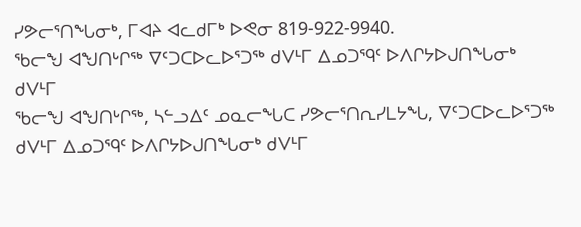ᓯᕗᓕᕐᑎᖓᓂᒃ, ᒥᐊᔨ ᐊᓚᑯᒥᒃ ᐅᕙᓂ 819-922-9940.
ᖃᓕᖑ ᐊᖑᑎᒡᒋᖅ ᐁᑦᑐᑕᐅᓚᐅᕐᑐᖅ ᑯᐯᒻᒥ ᐃᓄᑐᙯᑦ ᐅᐱᒋᔭᐅᒍᑎᖓᓂᒃ ᑯᐯᒻᒥ
ᖃᓕᖑ ᐊᖑᑎᒡᒋᖅ, ᓴᓪᓗᐃᑦ ᓄᓇᓕᖓᑕ ᓯᕗᓕᕐᑎᕆᓯᒪᔭᖓ, ᐁᑦᑐᑕᐅᓚᐅᕐᑐᖅ ᑯᐯᒻᒥ ᐃᓄᑐᙯᑦ ᐅᐱᒋᔭᐅᒍᑎᖓᓂᒃ ᑯᐯᒻᒥ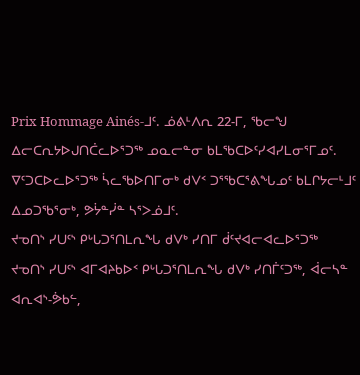Prix Hommage Ainés-ᒧᑦ. ᓅᕕᒻᐱᕆ 22-ᒥ, ᖃᓕᖑ ᐃᓕᑕᕆᔭᐅᒍᑎᑖᓚᐅᕐᑐᖅ ᓄᓇᓕᓐᓂ ᑲᒪᖃᑕᐅᑦᓯᐊᓯᒪᓂᕐᒥᓄᑦ. ᐁᑦᑐᑕᐅᓚᐅᕐᑐᖅ ᓵᓚᖃᐅᑎᒥᓂᒃ ᑯᐯᑉ ᑐᕐᖃᑕᕐᕕᖓᓄᑦ ᑲᒪᒋᔭᓕᒻᒧᑦ ᐃᓄᑐᖃᕐᓂᒃ, ᕗᔮᓐᓰᓐ ᓴᕐᐳᓅᒧᑦ.
ᔪᓀᑎᔅ ᓯᑌᑦᔅ ᑭᒡᒐᑐᕐᑎᒪᕆᖓ ᑯᐯᒃ ᓯᑎᒥ ᑰᑦᔪᐊᓕᐊᓚᐅᕐᑐᖅ
ᔪᓀᑎᔅ ᓯᑌᑦᔅ ᐊᒥᐊᔨᑲᐅᑉ ᑭᒡᒐᑐᕐᑎᒪᕆᖓ ᑯᐯᒃ ᓯᑎᒦᑦᑐᖅ, ᐋᓕᓴᓐ ᐊᕆᐊᔅ-ᕘᑲᓪ,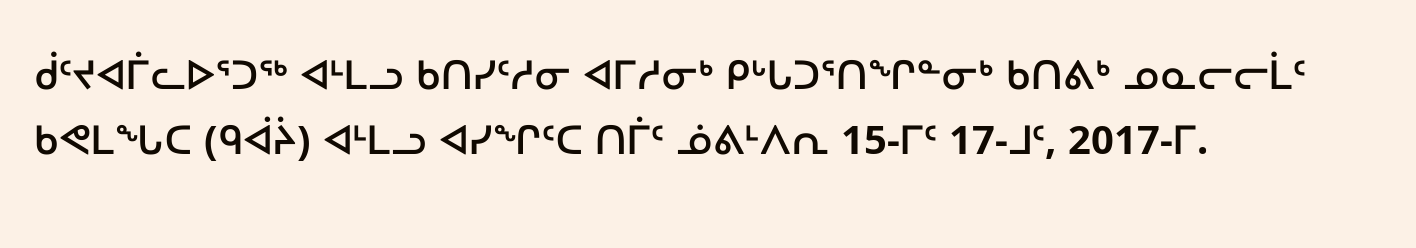ᑰᑦᔪᐊᒦᓚᐅᕐᑐᖅ ᐊᒻᒪᓗ ᑲᑎᓯᑦᓱᓂ ᐊᒥᓱᓂᒃ ᑭᒡᒐᑐᕐᑎᖏᓐᓂᒃ ᑲᑎᕕᒃ ᓄᓇᓕᓕᒫᑦ ᑲᕙᒪᖓᑕ (ᑫᐋᔩ) ᐊᒻᒪᓗ ᐊᓯᖏᑦᑕ ᑎᒦᑦ ᓅᕕᒻᐱᕆ 15-ᒥᑦ 17-ᒧᑦ, 2017-ᒥ.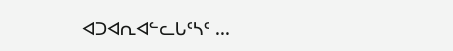ᐊᑐᐊᕆᐊᓪᓚᒐᑦᓴᑦ ...